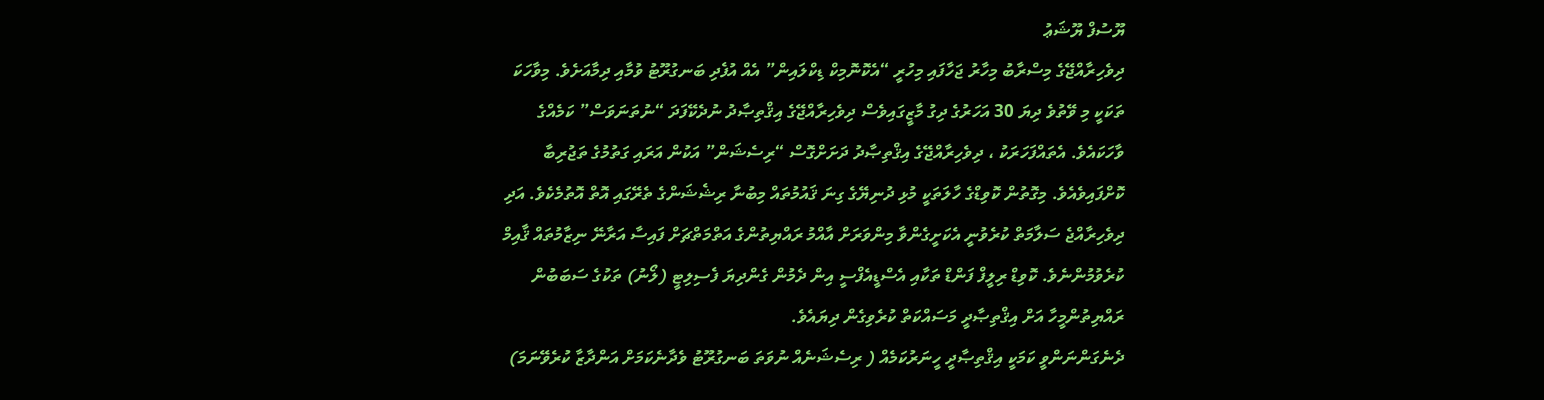ޔޫސުފް ޔޫޝަޢު
ދިވެހިރާއްޖޭގެ މިސްރާބު މިހާރު ޖަހާފައި މިހުރީ “އެކޮނޮމިކް ޑިކްލައިން” އެއް އުފެދި ބަނގުރޫޓު ވުމާއި ދިމާއަށެވެ. މިވާހަކަ ތަކަކީ މި ވޭތުވެ ދިޔަ 30 އަހަރުގެ ދިގު މާޒީގައިވެސް ދިވެހިރާއްޖޭގެ އިޤްތިޞާދު ނުދެކޭފަދަ “ނުތަނަވަސް” ކަމެއްގެ ވާހަކައެވެ. އެތައްފަހަރަކު ، ދިވެހިރާއްޖޭގެ އިޤްތިޞާދު ދަށަށްގޮސް “ރިސެޝަން” އަކުން އަރައި ގަތުމުގެ ތަޖުރިބާ ކޮށްފައިވެއެވެ. މިގޮތުން ކޮވިޑްގެ ހާލަތަކީ މުޅި ދުނިޔޭގެ ގިނަ ޤައުމުތައް މިބުނާ ރިޝެޝަންގެ ތެރޭގައި އޮތް އޮތުމެކެވެ. އަދި ދިވެހިރާއްޖެ ސަލާމަތް ކުރެވުނީ އެކަށީގެންވާ މިންވަރަށް އާއްމު ރައްޔިތުންގެ އަތްމަތްޗަށް ފައިސާ އަރާނޭ ނިޒާމުތައް ޤާއިމް ކުރެވުމުންނެވެ. ކޮވިޑް ރިލީފް ފަންޑް ތަކާއި އެސްޑީއެފްސީ އިން ދެމުން ގެންދިޔަ ފެސިލިޓީ (ލޯނު) ތަކުގެ ސަބަބުން ރައްޔިތުންމީހާ އަށް އިޤްތިޞާދީ މަސައްކަތް ކުރެވިގެން ދިޔައެވެ.
ދެނެގަންނަންވީ ކަމަކީ އިޤްތިޞާދީ ހީނަރުކަމެއް ( ރިސެޝަނެއް ނުވަތަ ބަނގުރޫޓު ވެދާނެކަމަށް އަންދާޒާ ކުރެވޭނަމަ)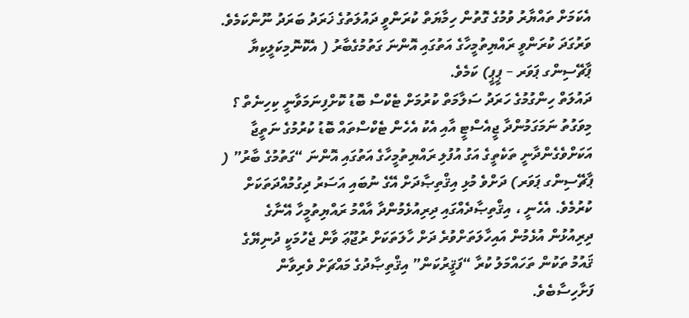އެކަމަށް ތައްޔާރު ވުމުގެ ގޮތުން ހިމާޔަތް ކުރަންވީ ދައުލަތުގެ ޚަރަދު ބަރަދު ނޫންކަމެވެ. ވަރުގަދަ ކުރަންވީ ރައްޔިތުމީހާގެ އަތުގައި އޮންނަ ގަތުމުގެބާރު ( އެކޮނޮމިކަލީކިޔާ ޕާޗޭސިންގ ޕަވަރ – ޕީޕީ) ކަމެވެ.
ދައުލަތް ހިންގުމުގެ ހަރަދު ސަލާމަތް ކުރުމަށް ޓެކްސް ބޮޑު ކޮށްފިނަމަވާނީ ކިހިނެތް ؟
މިވަގުތު ނަމަގަމުންދާ ޖީއެސްޓީ އާއި އެކު އެހެން ޓެކްސްތައް ބޮޑު ކުރުމުގެ ނަތީޖާ އަކަށްވެގެންދާނީ ތަކެތީގެ އަގު އުފުލި ރައްޔިތުމީހާގެ އަތުގައި އޮންނަ “ގަތުމުގެ ބާރު” ( ޕާޗޭސިންގ ޕަވަރ) ދަށްވެ މުޅި އިޤްތިޞާދަށް އޭގެ ނުބައި އަސަރު ދިގުމުއްދަތަކަށް ކުރުމެވެ. އެހެނީ ، އިޤްތިޞާދެއްގައި ދިރިއުޅެމުންދާ އާއްމު ރައްޔިތުމީހާ އޭނާގެ ދިރިއުޅުން އުޅެމުން އައިހާލަތަށްވުރެ ދަށް ހާލަތަކަށް ރުޖޫޢަ ވާން ޖެހުމަކީ ދުނިޔޭގެ ޤައުމު ތަކުން ތަހައްމަލު ކުރާ “ފަޤީރުކަން” އިޤްތިޞާދުގެ މައްޗަށް ވެރިވާން ފަށާހިސާބެވެ.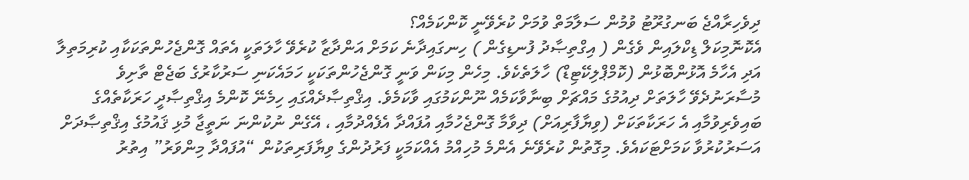ދިވެހިރާއްޖެ ބަނގުރޫޓު ވުމުން ސަލާމަތް ވުމަށް ކުރެވޭނީ ކޮންކަމެއް؟
އެކޮނޮމިކަލް ޑިކްލައިން ވެގެން ( އިގްތިޞާދު ފުނޑިގެން ) ހިނގައިދާނެ ކަމަށް އަންދާޒާ ކުރެވޭ ހާލަތަކީ އެތައް ގޮންޖެހުންތަކަކާއި ކުރިމަތިލާ އަދި އެހާމެ އޮޅުންބޮޅުން (ކޮމްޕްލިކޭޓިޑް) ހާލަތެކެވެ. މިހެން މިކަން ވަނީ ގޮންޖެހުންތަކަކީ ހަމައެކަނި ސަރުކާރުގެ ބަޖެޓް ތާށިވެ މުސާރަނުދެވޭ ހާލަތަށް ދިއުމުގެ މައްޗަށް ބިނާވާކަމެއް ނޫންކަމުގައި ވާކަމެވެ. އިޤްތިޞާދެއްގައި ހިމެނޭ ކޮންމެ އިޤްތިޞާދީ ހަރަކާތެއްގެ ބައިވެރިވުމާއި އެ ހަރަކާތަކަށް (ވިޔާފާރިއަށް) ދިވާމާ ގޮންޖެހުމާއި އުފައްދާ އެފެއްދުމާއި ، އޭގެން ނުކުންނަ ނަތީޖާ މުޅި ޤައުމުގެ އިޤްތިޞާދަށް އަސަރުކުރުވާ ކަމަށްޓަކައެވެ. މިގޮތުން ކުރެވޭނެ އެންމެ މުހިއްމު އެއްކަމަކީ ފަރުދުންގެ ވިޔާފަރިތަކުން “އުފައްދާ މިންވަރު” އިތުރު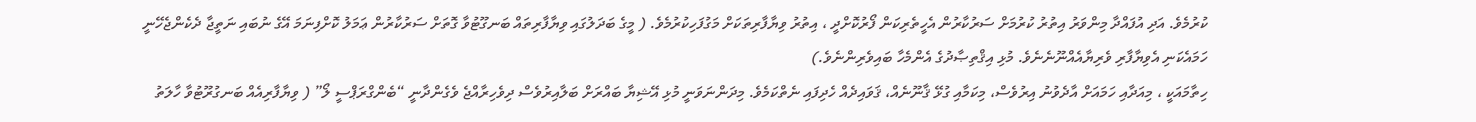ކުރުމެވެ. އަދި އުފައްދާ މިންވަރު އިތުރު ކުރުމަށް ސަރުކާރުން އެހީތެރިކަން ފޯރުކޮށްދީ ، އިތުރު ވިޔާފާރިތަކަށް މަގުފަހިކުރުމެވެ. ( މީގެ ބަދަލުގައި ވިޔާފާރިތައް ބަނގޫޓުވާ ގޮތަށް ސަރުކާރުން ޢަމަލު ކޮށްފިނަމަ އޭގެ ނުބައި ނަތީޖާ ދެކެންޖެހޭނީ ހަމައެކަނި އެވިޔާފާރި ވެރިޔާއެއްނޫނެނެވެ. މުޅި އިޤްތިޞާދުގެ އެންމެހާ ބައިވެރިންނެވެ.)
ހިތާމައަކީ ، މިއަދާއި ހަމައަށް އާދެވުނު އިރުވެސް، މިކަމާއި ގުޅޭ ޤާނޫނެއް، ޤަވައިދެއް ހެދިފައި ނެތްކަމެވެ. މިދަންނަވަނީ މުޅި އޭޝިޔާ ބައްރަށް ބަލާއިރުވެސް ދިވެހިރާއްޖެ ވެގެންދާނީ “ބެންގްރަޕްސީ ލޯ” ( ވިޔާފާރިއެއް ބަނގުރޫޓުވާ ހާލަތު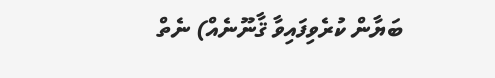ބަޔާން ކުރެވިފައިވާ ޤާނޫނެއް) ނެތް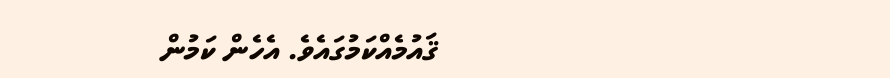ޤައުމެއްކަމުގައެވެ. އެހެން ކަމުން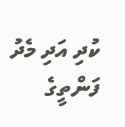ކުދި އަދި މެދު ފަންތީގެ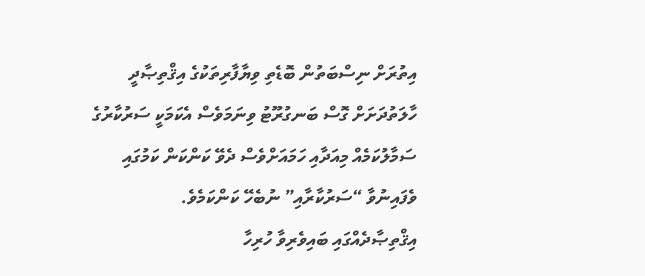އިތުރަށް ނިސްބަތުން ބޮޑެތި ވިޔާފާރިތަކުގެ އިޤްތިޞާދީ ހާލަތުދަށަށް ގޮސް ބަނގުރޫޓު ވިނަމަވެސް އެކަމަކީ ސަރުކާރުގެ ސަމާލުކަމެއް މިއަދާއި ހަމައަށްވެސް ދެވޭ ކަންކަން ކަމުގައި ވެފައިނުވާ “ސަރުކާރާއި” ނުބެހޭ ކަންކަމެވެ.
އިޤްތިޞާދެއްގައި ބައިވެރިވާ ހުރިހާ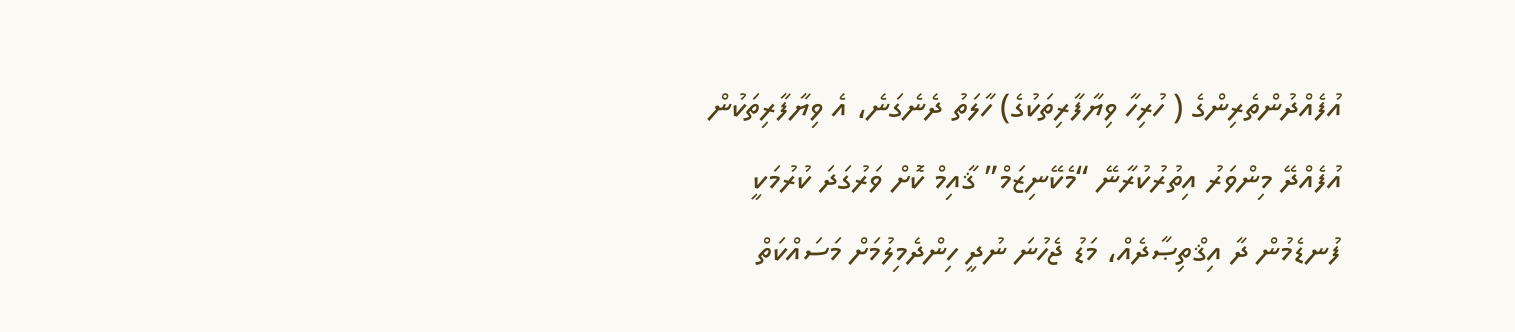އުފެއްދުންތެރިންގެ ( ހުރިހާ ވިޔާފާރިތަކުގެ) ހާލަތު ދެނެގަނެ، އެ ވިޔާފާރިތަކުން އުފެއްދޭ މިންވަރު އިތުރުކުރާނޭ “މެކޭނިޒަމް” ޤާއިމް ކޮށް ވަރުގަދަ ކުރުމަކީ ފުނޑެމުން ދާ އިޤްތިޞާދެއް، މަޑު ޖެހުނަ ނުދީ ހިންދެމިލުމަށް މަސައްކަތް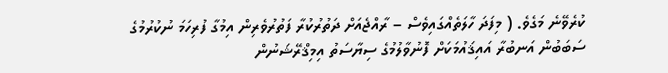ކުރެވޭނެ މަގެވެ. ( މިފަދަ ހާލަތެއްގައިވެސް – ރާއްޖެއަށް ދަތުރުކުރާ ފަތުރުވެރިން އިމުގާ ފުރިހަމަ ނުކުރުމުގެ ސަބަބުން އަނބުރާ އައިޤައުމަކަށް ފޮނުވާލުމުގެ ސިޔާސަތު އިމިޤްރޭޝަނުން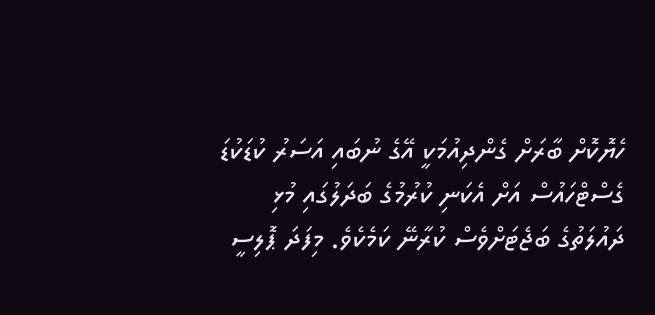ހެޔޮކޮށް ބާރަށް ގެންދިއުމަކީ އޭގެ ނުބައި އަސަރު ކުޑަކުޑަ ގެސްޓްހައުސް އަށް އެކަނި ކުރުމުގެ ބަދަލުގައި މުޅި ދައުލަތުގެ ބަޖެޓަށްވެސް ކުރާނޭ ކަމެކެވެ. މިފަދަ ޕޮލިސީ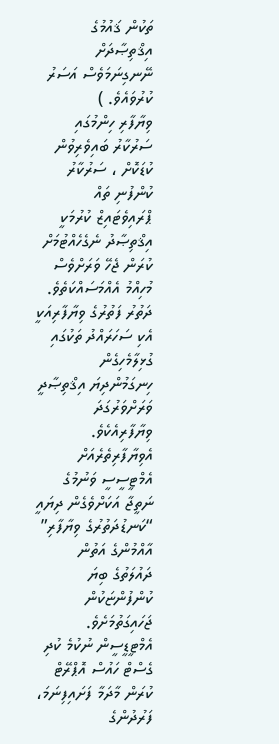ތަކުން ޤައުމުގެ އިޤްތިޞާދަށް ނޭނގިނަމަވެސް އަސަރު ކުރުވައެވެ. )
ވިޔާފާރި ހިންމުގައި ސަރުކާރު ބައިވެރިވުން ކުޑަކޮށް ، ސަރުކާރު ކުންފުނި ތައް ޕްރައިވެޓައިޒް ކުރުމަކީ އިޤްތިޞާދު ނެގެހެއްޓުމަށް ކުރަން ޖެހޭ ވަރަށްވެސް މުހިއްމު އެއްމަސައްކަތެވެ. ދަތުރު ފަތުރުގެ ވިޔާފާރިއަކީ އެކި ސަހަރައްދު ތަކުގައި ގުޅިލާމެހިގެން ހިނގަމުންދިޔަ އިޤްތިޞާދީ ވަރަށްވަރުގަދަ ވިޔާފާރިއެކެވެ. އެވިޔާފާރިތެރެއަށް އެމްޓީސީސީ ވަނުމުގެ ނަތީޖާ އަކަށްވެގެން ދިޔައީ “ކަނޑުދަތުރުގެ ވިޔާފާރި” އާއްމުންގެ އަތުން ދައުލަތުގެ ބިޔަ ކުންފުންޏަކުން ޖަހައިގަތުމަށެވެ.
އެމްޓީޑީސީން ނުކުމެ ކުދި ގެސްޓް ހައުސް އޮޕްރޭޓް ކުރަން މާދަމާ ފަށައިފިނަމަ، ފަރުދުންގެ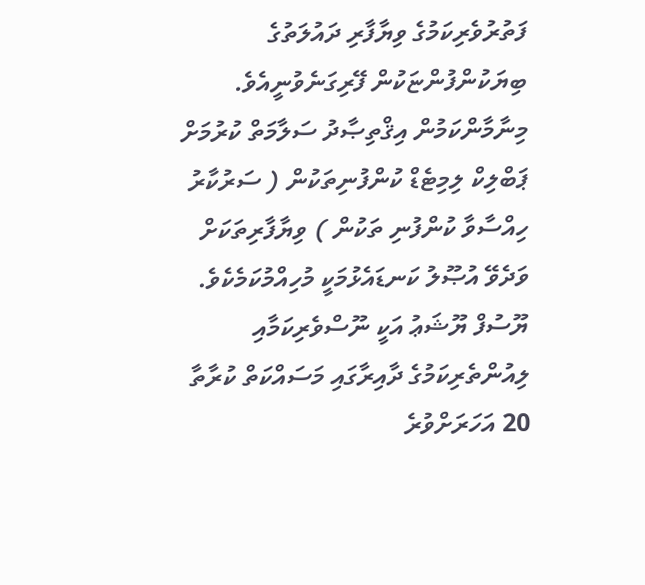ފަތުރުވެރިކަމުގެ ވިޔާފާރި ދައުލަތުގެ ބިޔަކުންފުންޏަކުން ފޭރިގަނެވުނީއެވެ. މިނާމާންކަމުން އިޤްތިޞާދު ސަލާމަތް ކުރުމަށް ޕަބްލިކް ލިމިޓެޑް ކުންފުނިތަކުން ( ސަރުކާރު ހިއްސާވާ ކުންފުނި ތަކުން ) ވިޔާފާރިތަކަށް ވަދެވޭ އުޞޫލު ކަނޑައެޅުމަކީ މުހިއްމުކަމެކެވެ.
ޔޫސުފް ޔޫޝަޢު އަކީ ނޫސްވެރިކަމާއި ލިއުންތެރިކަމުގެ ދާއިރާގައި މަސައްކަތް ކުރާތާ 20 އަހަރަށްވުރެ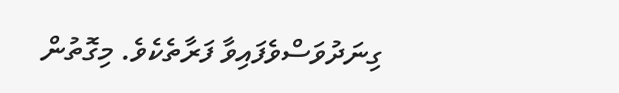ގިނަދުވަސްވެފައިވާ ފަރާތެކެވެ. މިގޮތުން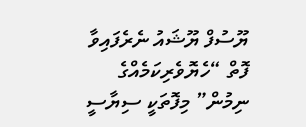ޔޫސުފް ޔޫޝައު ނެރެފައިވާ ފޮތް “ހެޔޮވެރިކަމެއްގެ ނިމުން” މިފޮތަކީ ސިޔާސީ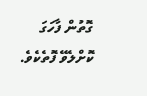ގޮތުން ފާހަގަ ކޮށްލެވޭ ފޮތެކެވެ.